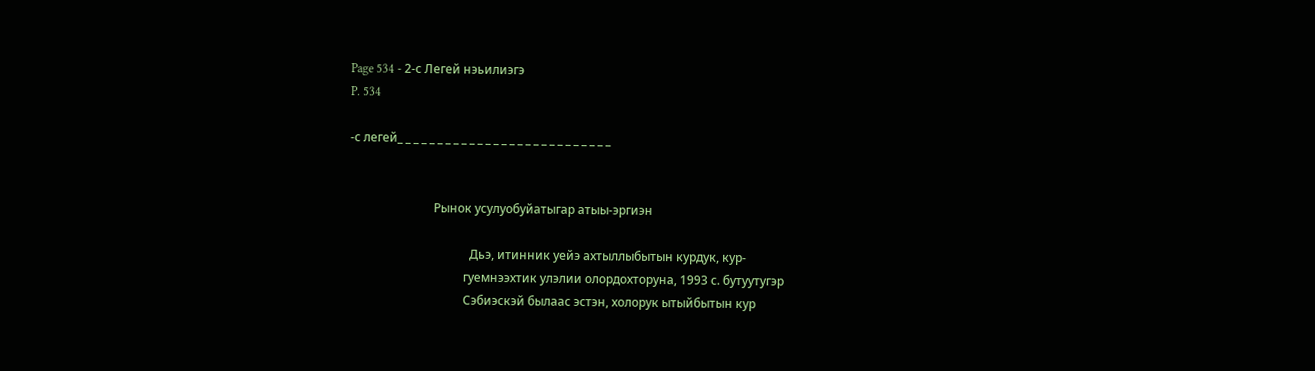Page 534 - 2-с Легей нэьилиэгэ
P. 534

-с легей_ _ _ _ _ _ _ _ _ _ _ _ _ _ _ _ _ _ _ _ _ _ _ _ _ _ _


                            Рынок усулуобуйатыгар атыы-эргиэн

                                        Дьэ, итинник уейэ ахтыллыбытын курдук, кур-
                                      гуемнээхтик улэлии олордохторуна, 1993 с. бутуутугэр
                                      Сэбиэскэй былаас эстэн, холорук ытыйбытын кур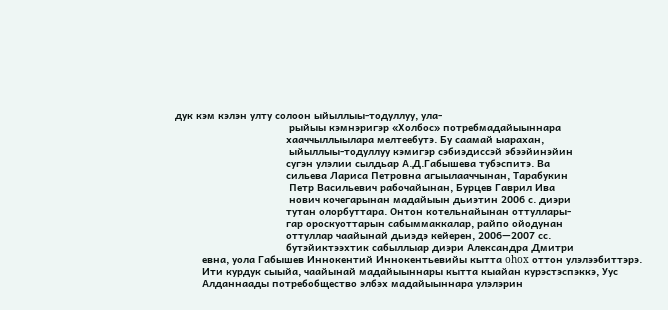дук кэм кэлэн улту солоон ыйыллыы-тодуллуу, ула-
                                      рыйыы кэмнэригэр «Холбос» потребмадайыыннара
                                     хааччыллыылара мелтеебутэ. Бу саамай ыарахан,
                                      ыйыллыы-тодуллуу кэмигэр сэбиэдиссэй эбээйинэйин
                                     сугэн улэлии сылдьар А.Д.Габышева тубэспитэ. Ва
                                     сильева Лариса Петровна агыылааччынан, Тарабукин
                                      Петр Васильевич рабочайынан, Бурцев Гаврил Ива
                                      нович кочегарынан мадайыын дьиэтин 2006 с. диэри
                                     тутан олорбуттара. Онтон котельнайынан оттуллары-
                                     гар ороскуоттарын сабыммаккалар, райпо ойодунан
                                     оттуллар чаайынай дьиэдэ кейерен, 2006—2007 сс.
                                     бутэйиктээхтик сабыллыар диэри Александра Дмитри
         евна, уола Габышев Иннокентий Иннокентьевийы кытта ohox оттон улэлээбиттэрэ.
         Ити курдук сыыйа, чаайынай мадайыыннары кытта кыайан курэстэспэккэ, Уус
         Алданнаады потребобщество элбэх мадайыыннара улэлэрин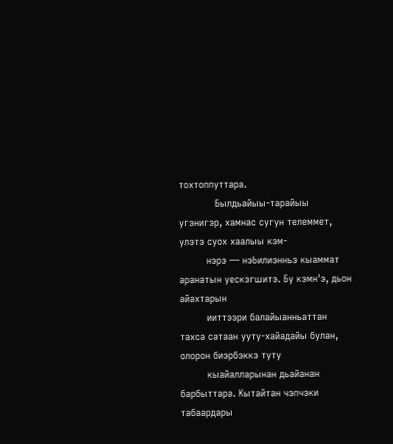тохтоппуттара.
            Былдьайыы-тарайыы угэнигэр, хамнас сугун телеммет, улэтэ суох хаалыы кэм-
         нэрэ — нэЬилиэнньэ кыаммат аранатын уескэгшитэ. Бу кэмн'э, дьон айахтарын
         ииттээри балайыанньаттан тахса сатаан ууту-хайадайы булан, олорон биэрбэккэ туту
         кыайалларынан дьайанан барбыттара. Кытайтан чэпчэки табаардары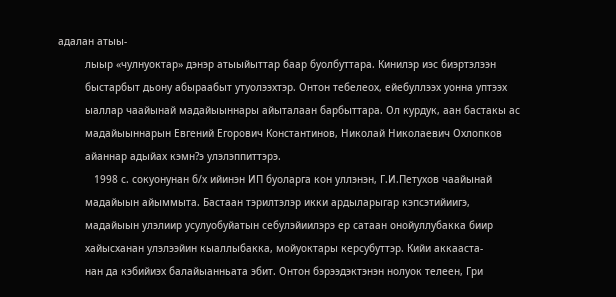адалан атыы-
         лыыр «чулнуоктар» дэнэр атыыйыттар баар буолбуттара. Кинилэр иэс биэртэлээн
         быстарбыт дьону абыраабыт утуолээхтэр. Онтон тебелеох, ейебуллээх уонна уптээх
         ыаллар чаайынай мадайыыннары айыталаан барбыттара. Ол курдук, аан бастакы ас
         мадайыыннарын Евгений Егорович Константинов, Николай Николаевич Охлопков
         айаннар адыйах кэмн?э улэлэппиттэрэ.
            1998 с. сокуонунан б/х ийинэн ИП буоларга кон уллэнэн, Г.И.Петухов чаайынай
         мадайыын айыммыта. Бастаан тэрилтэлэр икки ардыларыгар кэпсэтийиигэ,
         мадайыын улэлиир усулуобуйатын себулэйиилэрэ ер сатаан онойуллубакка биир
         хайысханан улэлээйин кыаллыбакка, мойуоктары керсубуттэр. Кийи аккааста-
         нан да кэбийиэх балайыанньата эбит. Онтон бэрээдэктэнэн нолуок телеен, Гри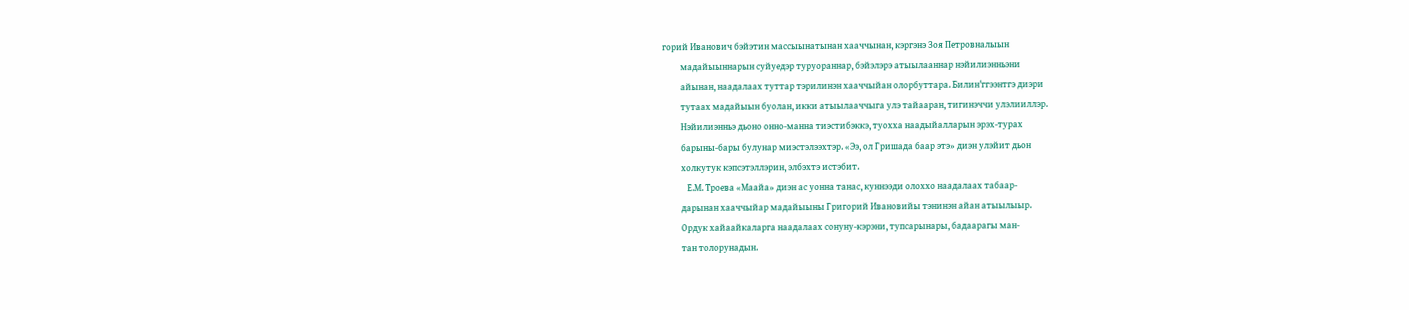горий Иванович бэйэтин массыынатынан хааччынан, кэргэнэ Зоя Петровналыын
         мадайыыннарын суйуедэр туруораннар, бэйэлэрэ атыылааннар нэйилиэнньэни
         айынан, наадалаах туттар тэрилинэн хааччыйан олорбуттара. Билин'ггээнтгэ диэри
         тутаах мадайыын буолан, икки атыылааччыга улэ тайааран, тигинэччи улэлииллэр.
         Нэйилиэнньэ дьоно онно-манна тиэстибэккэ, туохха наадыйалларын эрэх-турах
         барыны-бары булунар миэстэлээхтэр. «Ээ, ол Гришада баар этэ» диэн улэйит дьон
         холкутук кэпсэтэллэрин, элбэхтэ истэбит.
            Е.М. Троева «Маайа» диэн ас уонна танас, куннээди олоххо наадалаах табаар-
         дарынан хааччыйар мадайыыны Григорий Ивановийы тэнинэн айан атыылыыр.
         Ордук хайаайкаларга наадалаах сонуну-кэрэни, тупсарынары, бадаарагы ман-
         тан толорунадын.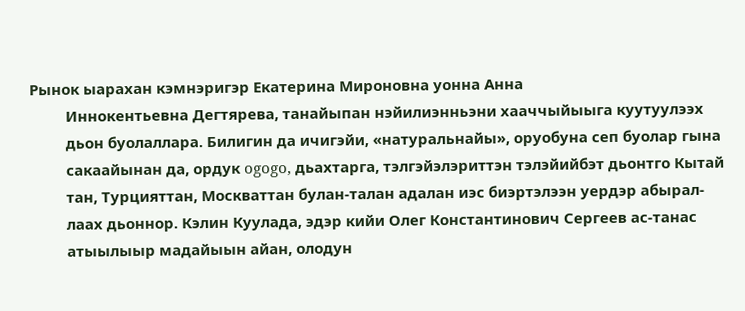Рынок ыарахан кэмнэригэр Екатерина Мироновна уонна Анна
         Иннокентьевна Дегтярева, танайыпан нэйилиэнньэни хааччыйыыга куутуулээх
         дьон буолаллара. Билигин да ичигэйи, «натуральнайы», оруобуна сеп буолар гына
         сакаайынан да, ордук ogogo, дьахтарга, тэлгэйэлэриттэн тэлэйийбэт дьонтго Кытай
         тан, Турцияттан, Москваттан булан-талан адалан иэс биэртэлээн уердэр абырал-
         лаах дьоннор. Кэлин Куулада, эдэр кийи Олег Константинович Сергеев ас-танас
         атыылыыр мадайыын айан, олодун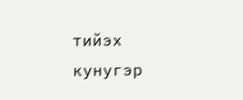тийэх кунугэр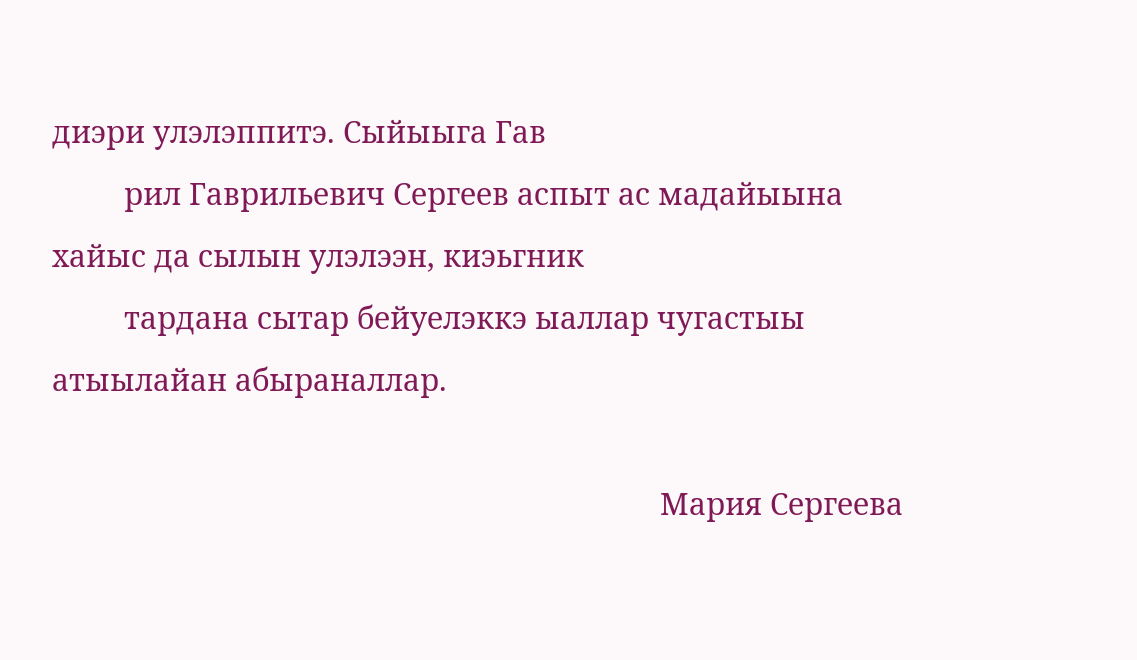диэри улэлэппитэ. Сыйыыга Гав
         рил Гаврильевич Сергеев аспыт ас мадайыына хайыс да сылын улэлээн, киэьгник
         тардана сытар бейуелэккэ ыаллар чугастыы атыылайан абыраналлар.

                                                                            Мария Сергеева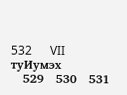532      VII туИумэх
   529   530   531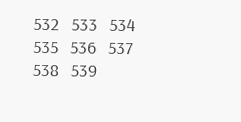532   533   534   535   536   537   538   539